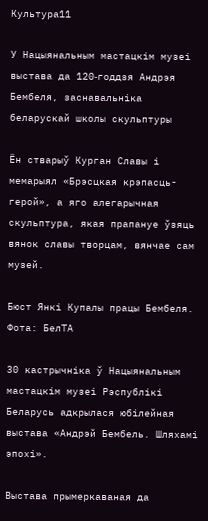Культура11

У Нацыянальным мастацкім музеі выстава да 120‑годдзя Андрэя Бембеля, заснавальніка беларускай школы скульптуры

Ён стварыў Курган Славы і мемарыял «Брэсцкая крэпасць-герой», а яго алегарычная скульптура, якая прапануе ўзяць вянок славы творцам, вянчае сам музей.

Бюст Янкі Купалы працы Бембеля. Фота: БелТА

30 кастрычніка ў Нацыянальным мастацкім музеі Рэспублікі Беларусь адкрылася юбілейная выстава «Андрэй Бембель. Шляхамі эпохі».

Выстава прымеркаваная да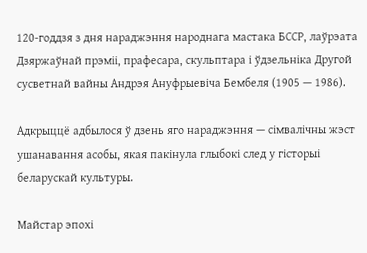120‑годдзя з дня нараджэння народнага мастака БССР, лаўрэата Дзяржаўнай прэміі, прафесара, скульптара і ўдзельніка Другой сусветнай вайны Андрэя Ануфрыевіча Бембеля (1905 — 1986).

Адкрыццё адбылося ў дзень яго нараджэння — сімвалічны жэст ушанавання асобы, якая пакінула глыбокі след у гісторыі беларускай культуры.

Майстар эпохі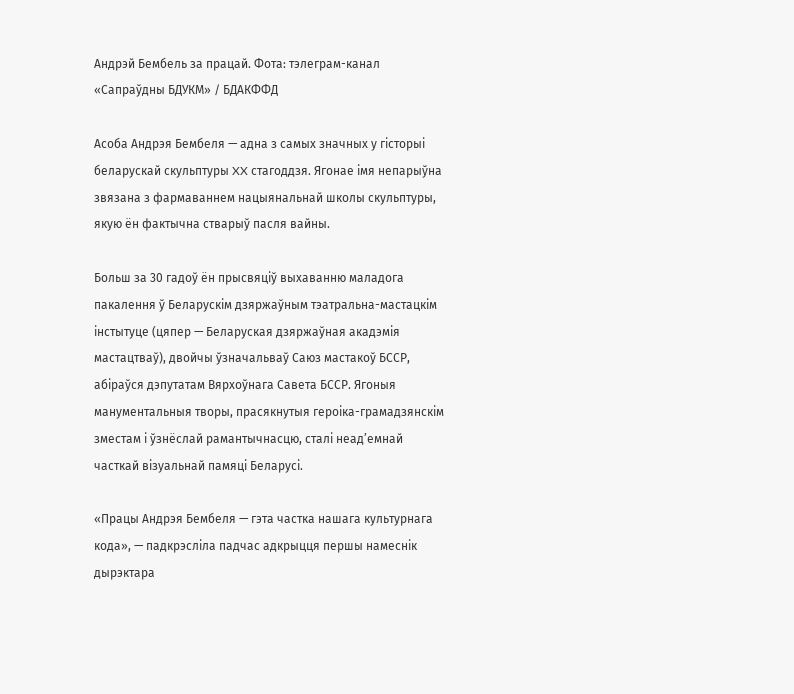Андрэй Бембель за працай. Фота: тэлеграм-канал «Сапраўдны БДУКМ» / БДАКФФД

Асоба Андрэя Бембеля — адна з самых значных у гісторыі беларускай скульптуры XX стагоддзя. Ягонае імя непарыўна звязана з фармаваннем нацыянальнай школы скульптуры, якую ён фактычна стварыў пасля вайны.

Больш за 30 гадоў ён прысвяціў выхаванню маладога пакалення ў Беларускім дзяржаўным тэатральна-мастацкім інстытуце (цяпер — Беларуская дзяржаўная акадэмія мастацтваў), двойчы ўзначальваў Саюз мастакоў БССР, абіраўся дэпутатам Вярхоўнага Савета БССР. Ягоныя манументальныя творы, прасякнутыя героіка-грамадзянскім зместам і ўзнёслай рамантычнасцю, сталі неад’емнай часткай візуальнай памяці Беларусі.

«Працы Андрэя Бембеля — гэта частка нашага культурнага кода», — падкрэсліла падчас адкрыцця першы намеснік дырэктара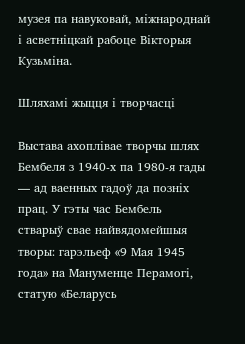музея па навуковай, міжнароднай і асветніцкай рабоце Вікторыя Кузьміна.

Шляхамі жыцця і творчасці

Выстава ахоплівае творчы шлях Бембеля з 1940‑х па 1980‑я гады — ад ваенных гадоў да позніх прац. У гэты час Бембель стварыў свае найвядомейшыя творы: гарэльеф «9 Мая 1945 года» на Мануменце Перамогі, статую «Беларусь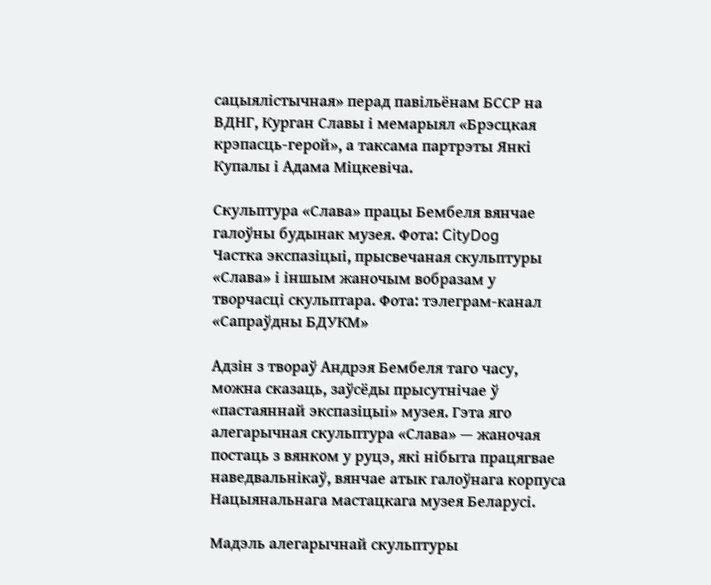сацыялістычная» перад павільёнам БССР на ВДНГ, Курган Славы і мемарыял «Брэсцкая крэпасць-герой», а таксама партрэты Янкі Купалы і Адама Міцкевіча.

Скульптура «Слава» працы Бембеля вянчае галоўны будынак музея. Фота: CityDog
Частка экспазіцыі, прысвечаная скульптуры «Слава» і іншым жаночым вобразам у творчасці скульптара. Фота: тэлеграм-канал «Сапраўдны БДУКМ»

Адзін з твораў Андрэя Бембеля таго часу, можна сказаць, заўсёды прысутнічае ў «пастаяннай экспазіцыі» музея. Гэта яго алегарычная скульптура «Слава» — жаночая постаць з вянком у руцэ, які нібыта працягвае наведвальнікаў, вянчае атык галоўнага корпуса Нацыянальнага мастацкага музея Беларусі.

Мадэль алегарычнай скульптуры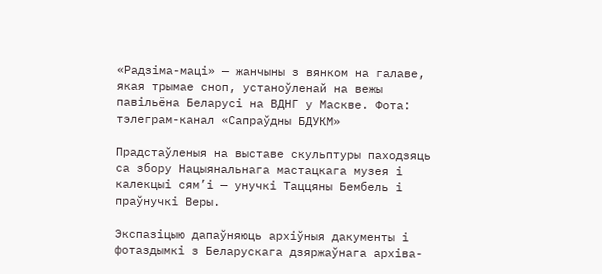«Радзіма-маці» — жанчыны з вянком на галаве, якая трымае сноп, устаноўленай на вежы павільёна Беларусі на ВДНГ у Маскве. Фота: тэлеграм-канал «Сапраўдны БДУКМ»

Прадстаўленыя на выставе скульптуры паходзяць са збору Нацыянальнага мастацкага музея і калекцыі сям’і — унучкі Таццяны Бембель і праўнучкі Веры.

Экспазіцыю дапаўняюць архіўныя дакументы і фотаздымкі з Беларускага дзяржаўнага архіва-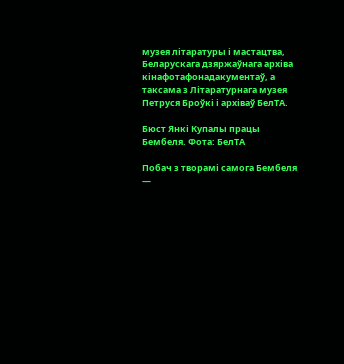музея літаратуры і мастацтва, Беларускага дзяржаўнага архіва кінафотафонадакументаў, а таксама з Літаратурнага музея Петруся Броўкі і архіваў БелТА.

Бюст Янкі Купалы працы Бембеля. Фота: БелТА

Побач з творамі самога Бембеля —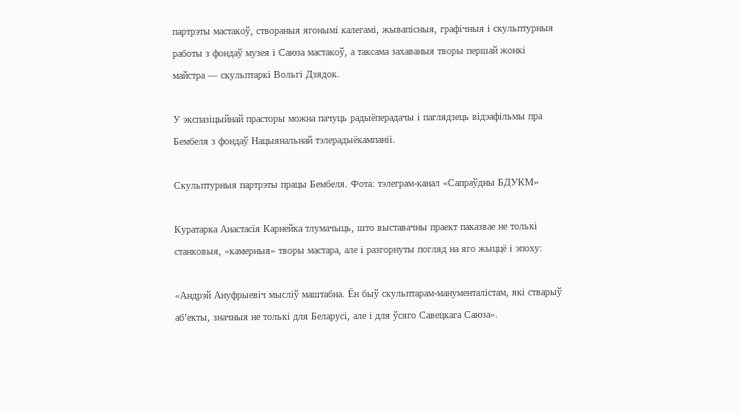партрэты мастакоў, створаныя ягонымі калегамі, жывапісныя, графічныя і скульптурныя работы з фондаў музея і Саюза мастакоў, а таксама захаваныя творы першай жонкі майстра — скульптаркі Вольгі Дзядок.

У экспазіцыйнай прасторы можна пачуць радыёперадачы і паглядзець відэафільмы пра Бембеля з фондаў Нацыянальнай тэлерадыёкампаніі.

Скульптурныя партрэты працы Бембеля. Фота: тэлеграм-канал «Сапраўдны БДУКМ»

Куратарка Анастасія Карнейка тлумачыць, што выставачны праект паказвае не толькі станковыя, «камерныя» творы мастара, але і разгорнуты погляд на яго жыццё і эпоху:

«Андрэй Ануфрыевіч мысліў маштабна. Ён быў скульптарам-манументалістам, які стварыў аб’екты, значныя не толькі для Беларусі, але і для ўсяго Савецкага Саюза».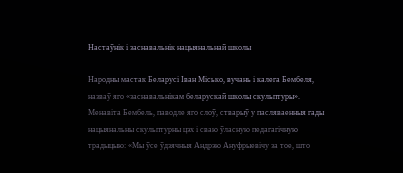Настаўнік і заснавальнік нацыянальнай школы

Народны мастак Беларусі Іван Місько, вучань і калега Бембеля, назваў яго «заснавальнікам беларускай школы скульптуры». Менавіта Бембель, паводле яго слоў, стварыў у пасляваенныя гады нацыянальны скульптурны цэх і сваю ўласную педагагічную традыцыю: «Мы ўсе ўдзячныя Андрэю Ануфрыевічу за тое, што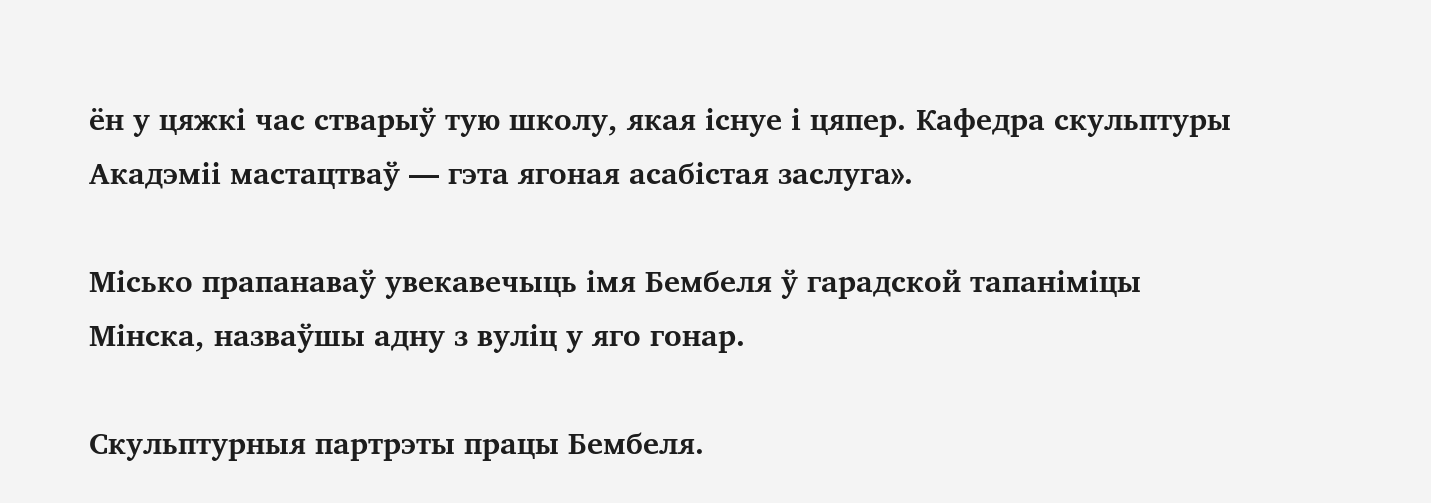ён у цяжкі час стварыў тую школу, якая існуе і цяпер. Кафедра скульптуры Акадэміі мастацтваў — гэта ягоная асабістая заслуга».

Місько прапанаваў увекавечыць імя Бембеля ў гарадской тапаніміцы Мінска, назваўшы адну з вуліц у яго гонар.

Скульптурныя партрэты працы Бембеля.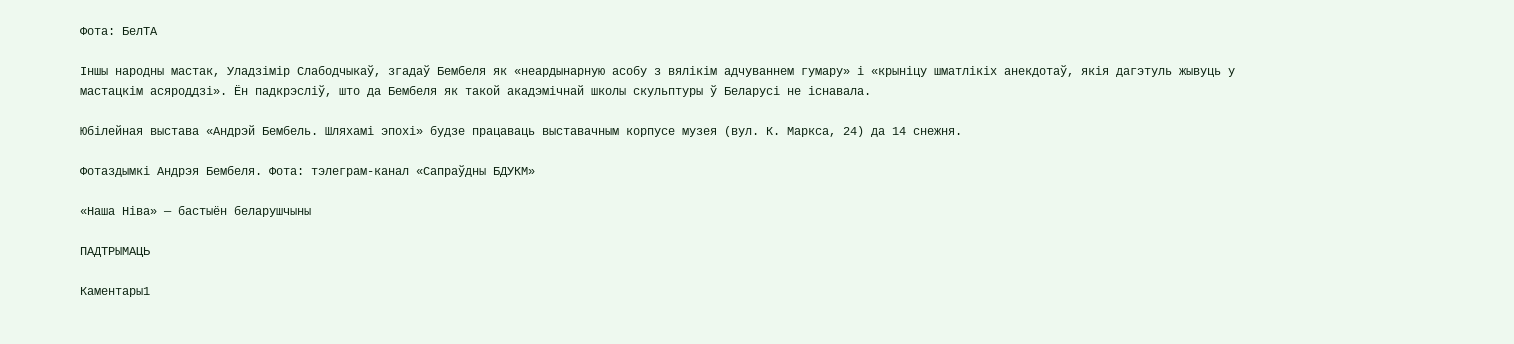Фота: БелТА

Іншы народны мастак, Уладзімір Слабодчыкаў, згадаў Бембеля як «неардынарную асобу з вялікім адчуваннем гумару» і «крыніцу шматлікіх анекдотаў, якія дагэтуль жывуць у мастацкім асяроддзі». Ён падкрэсліў, што да Бембеля як такой акадэмічнай школы скульптуры ў Беларусі не існавала.

Юбілейная выстава «Андрэй Бембель. Шляхамі эпохі» будзе працаваць выставачным корпусе музея (вул. К. Маркса, 24) да 14 снежня.

Фотаздымкі Андрэя Бембеля. Фота: тэлеграм-канал «Сапраўдны БДУКМ»

«Наша Нiва» — бастыён беларушчыны

ПАДТРЫМАЦЬ

Каментары1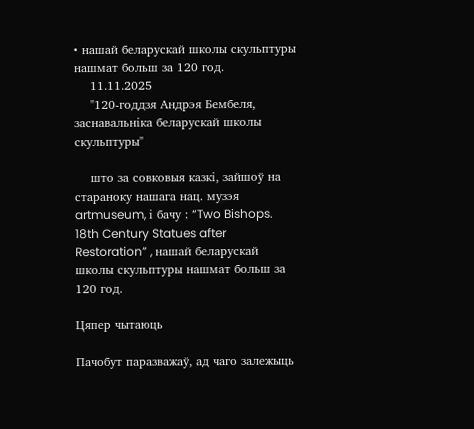• нашай беларускай школы скульптуры нашмат больш за 120 год.
    11.11.2025
    "120‑годдзя Андрэя Бембеля, заснавальніка беларускай школы скульптуры"

    што за совковыя казкі, зайшоў на стараноку нашага нац. музэя artmuseum, і бачу : “Two Bishops. 18th Century Statues after Restoration” , нашай беларускай школы скульптуры нашмат больш за 120 год.

Цяпер чытаюць

Пачобут паразважаў, ад чаго залежыць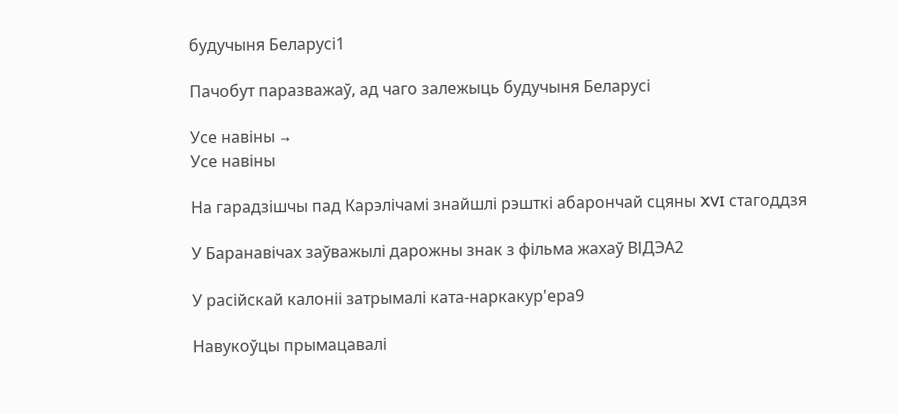будучыня Беларусі1

Пачобут паразважаў, ад чаго залежыць будучыня Беларусі

Усе навіны →
Усе навіны

На гарадзішчы пад Карэлічамі знайшлі рэшткі абарончай сцяны XVI стагоддзя

У Баранавічах заўважылі дарожны знак з фільма жахаў ВІДЭА2

У расійскай калоніі затрымалі ката-наркакур'ера9

Навукоўцы прымацавалі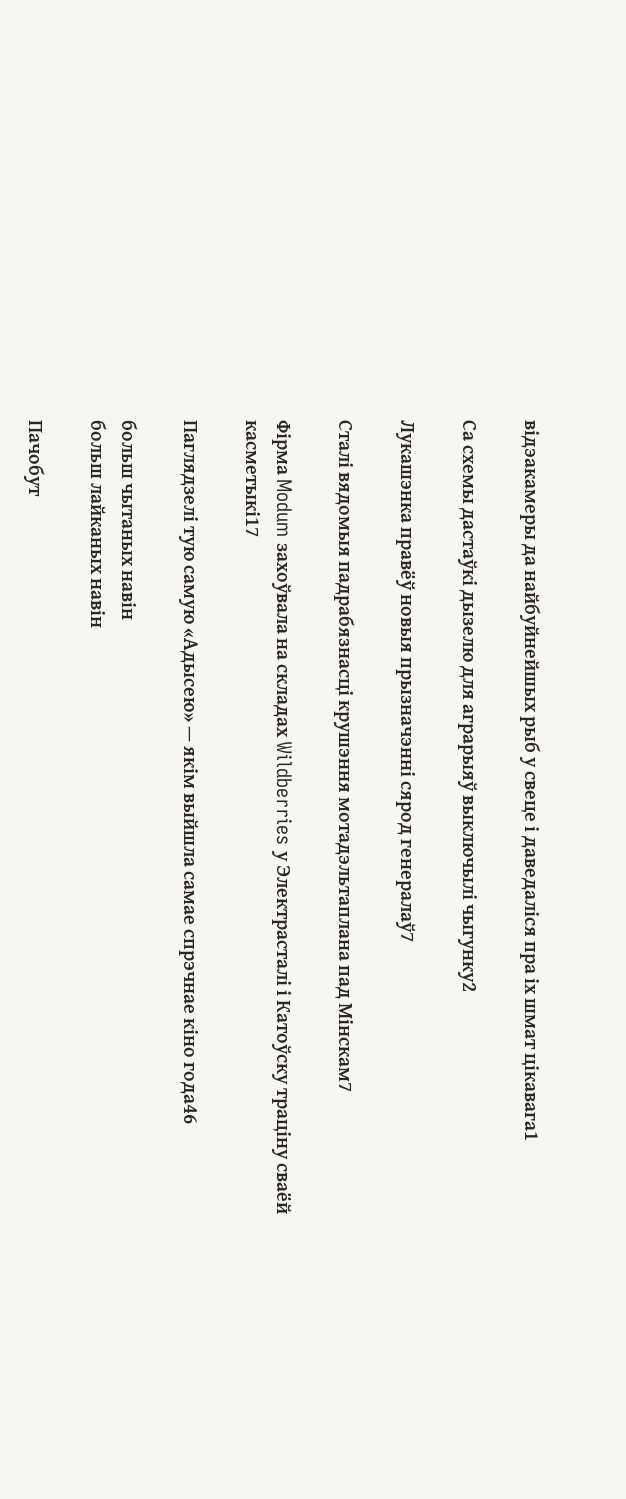відэакамеры да найбуйнейшых рыб у свеце і даведаліся пра іх шмат цікавага1

Са схемы дастаўкі дызелю для аграрыяў выключылі чыгунку2

Лукашэнка правёў новыя прызначэнні сярод генералаў7

Сталі вядомыя падрабязнасці крушэння мотадэльтаплана пад Мінскам7

Фірма Modum захоўвала на складах Wildberries у Электрасталі і Катоўску траціну сваёй касметыкі17

Паглядзелі тую самую «Адысею» — якім выйшла самае спрэчнае кіно года46

больш чытаных навін
больш лайканых навін

Пачобут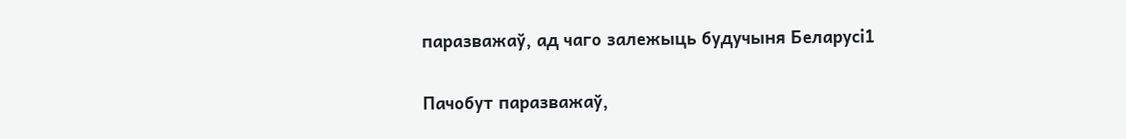паразважаў, ад чаго залежыць будучыня Беларусі1

Пачобут паразважаў,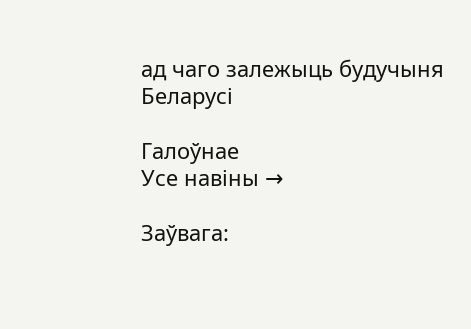ад чаго залежыць будучыня Беларусі

Галоўнае
Усе навіны →

Заўвага: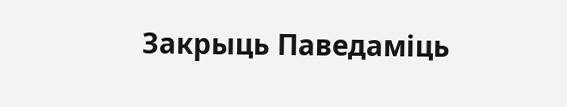Закрыць Паведаміць